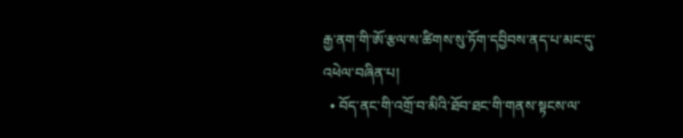རྒྱ་ནག་གི་ཨོ་རྩལ་ས་ཚིགས་སུ་ཏོག་དབྱིབས་ནད་པ་མང་དུ་འཕེལ་བཞིན་པ།
  • བོད་ནང་གི་འགྲོ་བ་མིའི་ཐོབ་ཐང་གི་གནས་སྟངས་ལ་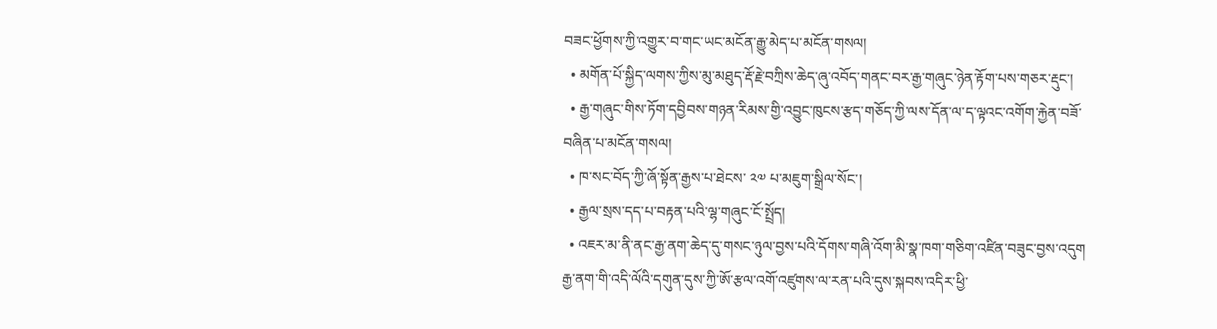བཟང་ཕྱོགས་ཀྱི་འགྱུར་བ་གང་ཡང་མངོན་རྒྱུ་མེད་པ་མངོན་གསལ།
  • མགོན་པོ་སྐྱིད་ལགས་ཀྱིས་མུ་མཐུད་རྡོ་རྗེ་བཀྲིས་ཆེད་ཞུ་འབོད་གནང་བར་རྒྱ་གཞུང་ཉེན་རྟོག་པས་གཅར་རྡུང་།
  • རྒྱ་གཞུང་གིས་ཏོག་དབྱིབས་གཉན་རིམས་གྱི་འབྱུང་ཁུངས་རྩད་གཅོད་ཀྱི་ལས་དོན་ལ་ད་ལྟའང་འགོག་རྐྱེན་བཟོ་བཞིན་པ་མངོན་གསལ།
  • ཁ་སང་བོད་ཀྱི་ཞོ་སྟོན་རྒྱས་པ་ཐེངས་ ༢༧ པ་མཇུག་སྒྲིལ་སོང་།
  • རྒྱལ་སྲས་དད་པ་བརྟན་པའི་ལྷ་གཞུང་ངོ་སྤྲོད།
  • འཇར་མ་ནི་ནང་རྒྱ་ནག་ཆེད་དུ་གསང་ཉུལ་བྱས་པའི་དོགས་གཞི་འོག་མི་སྣ་ཁག་གཅིག་འཛིན་བཟུང་བྱས་འདུག
རྒྱ་ནག་གི་འདི་ལོའི་དགུན་དུས་ཀྱི་ཨོ་རྩལ་འགོ་འཛུགས་ལ་རན་པའི་དུས་སྐབས་འདིར་ཕྱི་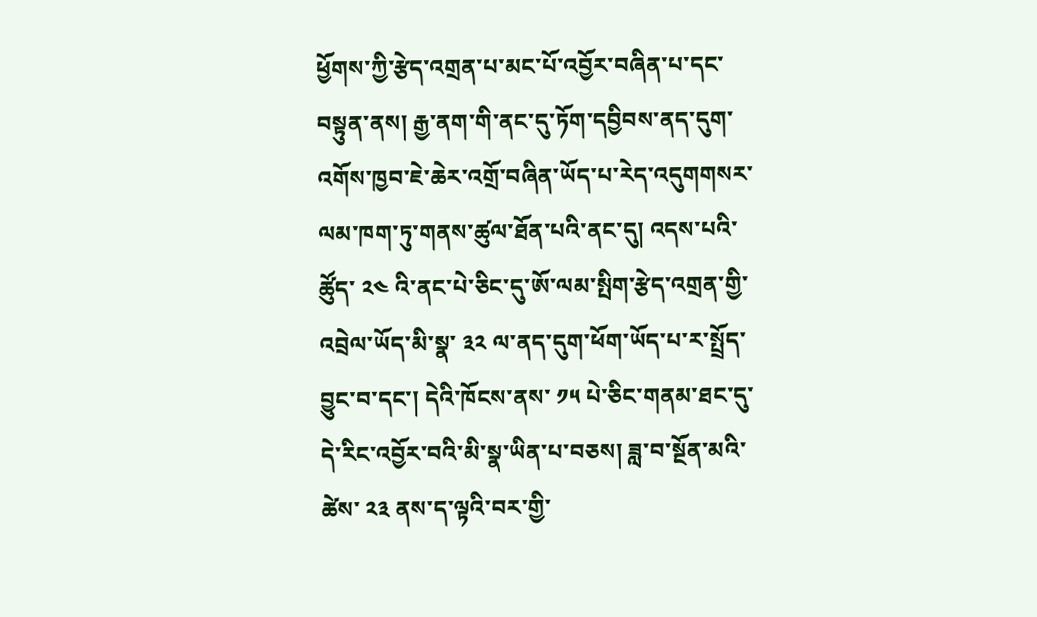ཕྱོགས་ཀྱི་རྩེད་འགྲན་པ་མང་པོ་འབྱོར་བཞིན་པ་དང་བསྟུན་ནས། རྒྱ་ནག་གི་ནང་དུ་ཏོག་དབྱིབས་ནད་དུག་འགོས་ཁྱབ་ཇེ་ཆེར་འགྲོ་བཞིན་ཡོད་པ་རེད་འདུགགསར་ལམ་ཁག་ཏུ་གནས་ཚུལ་ཐོན་པའི་ནང་དུ། འདས་པའི་ཚོུད་ ༢༤ འི་ནང་པེ་ཅིང་དུ་ཨོ་ལམ་སྤིག་རྩེད་འགྲན་གྱི་འབྲེལ་ཡོད་མི་སྣ་ ༣༢ ལ་ནད་དུག་ཕོག་ཡོད་པ་ར་སྤྲོད་བྱུང་བ་དང་། དེའི་ཁོངས་ནས་ ༡༥ པེ་ཅིང་གནམ་ཐང་དུ་དེ་རིང་འབྱོར་བའི་མི་སྣ་ཡིན་པ་བཅས། ཟླ་བ་སྔོན་མའི་ཚེས་ ༢༣ ནས་ད་ལྟའི་བར་གྱི་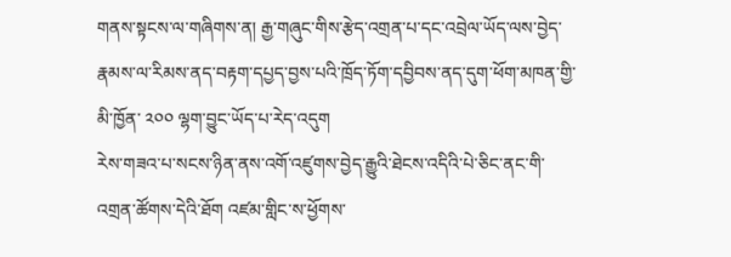གནས་སྟངས་ལ་གཞིགས་ན། རྒྱ་གཞུང་གིས་རྩེད་འགྲན་པ་དང་འབྲེལ་ཡོད་ལས་བྱེད་རྣམས་ལ་རིམས་ནད་བརྟག་དཔྱད་བྱས་པའི་ཁྲོད་ཏོག་དབྱིབས་ནད་དུག་ཕོག་མཁན་གྱི་མི་ཁྱོན་ ༢༠༠ ལྷག་བྱུང་ཡོད་པ་རེད་འདུག
རེས་གཟའ་པ་སངས་ཉིན་ནས་འགོ་འཛུགས་བྱེད་རྒྱུའི་ཐེངས་འདིའི་པེ་ཅིང་ནང་གི་འགྲན་ཚོགས་དེའི་ཐོག འཛམ་གླིང་ས་ཕྱོགས་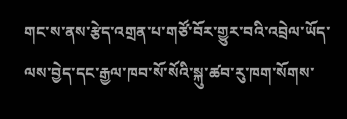གང་ས་ནས་རྩེད་འགྲན་པ་གཙོ་བོར་གྱུར་བའི་འབྲེལ་ཡོད་ལས་བྱེད་དང་རྒྱལ་ཁབ་སོ་སོའི་སྐུ་ཚབ་རུ་ཁག་སོགས་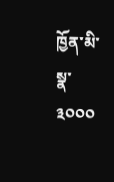ཁྱོན་མི་སྣ་ ༣༠༠༠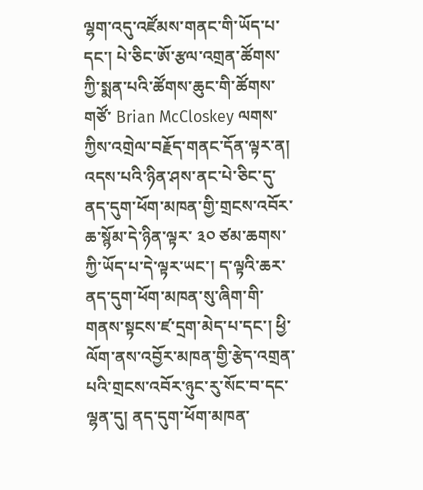ལྷག་འདུ་འཛོམས་གནང་གི་ཡོད་པ་དང་། པེ་ཅིང་ཨོ་རྩལ་འགྲན་ཚོགས་ཀྱི་སྨན་པའི་ཚོགས་ཆུང་གི་ཚོགས་གཙོ་ Brian McCloskey ལགས་ཀྱིས་འགྲེལ་བརྗོད་གནང་དོན་ལྟར་ན། འདས་པའི་ཉིན་ཤས་ནང་པེ་ཅིང་དུ་ནད་དུག་ཕོག་མཁན་གྱི་གྲངས་འབོར་ཆ་སྙོམ་དེ་ཉིན་ལྟར་ ༣༠ ཙམ་ཆགས་ཀྱི་ཡོད་པ་དེ་ལྟར་ཡང་། ད་ལྟའི་ཆར་ནད་དུག་ཕོག་མཁན་སུ་ཞིག་གི་གནས་སྟངས་ཛ་དྲག་མེད་པ་དང་། ཕྱི་ལོག་ནས་འབྱོར་མཁན་གྱི་རྩེད་འགྲན་པའི་གྲངས་འབོར་ཉུང་རུ་སོང་བ་དང་ལྷན་དུ། ནད་དུག་ཕོག་མཁན་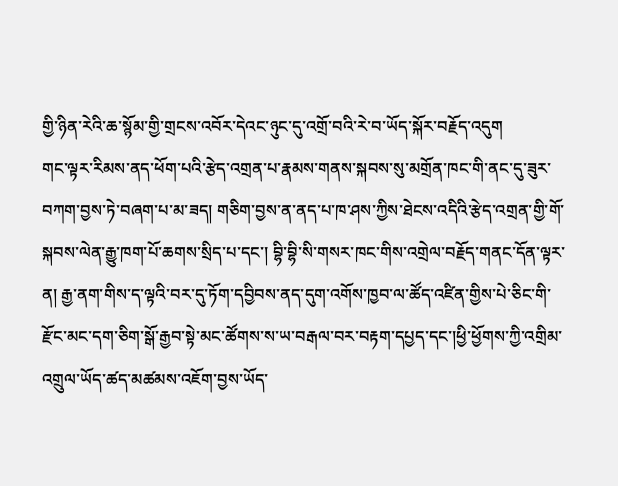གྱི་ཉིན་རེའི་ཆ་སྙོམ་གྱི་གྲངས་འབོར་དེའང་ཉུང་དུ་འགྲོ་བའི་རེ་བ་ཡོད་སྐོར་བརྗོད་འདུག
གང་ལྟར་རིམས་ནད་ཕོག་པའི་རྩེད་འགྲན་པ་རྣམས་གནས་སྐབས་སུ་མགྲོན་ཁང་གི་ནང་དུ་ཟུར་བཀག་བྱས་ཏེ་བཞག་པ་མ་ཟད། གཅིག་བྱས་ན་ནད་པ་ཁ་ཤས་ཀྱིས་ཐེངས་འདིའི་རྩེད་འགྲན་གྱི་གོ་སྐབས་ལེན་རྒྱུ་ཁག་པོ་ཆགས་སྲིད་པ་དང་། བྷི་བྷི་སི་གསར་ཁང་གིས་འགྲེལ་བརྗོད་གནང་དོན་ལྟར་ན། རྒྱ་ནག་གིས་ད་ལྟའི་བར་དུ་ཏོག་དབྱིབས་ནད་དུག་འགོས་ཁྱབ་ལ་ཚོད་འཛིན་གྱིས་པེ་ཅིང་གི་རྫོང་མང་དག་ཅིག་སྒོ་རྒྱབ་སྟེ་མང་ཚོགས་ས་ཡ་བརྒལ་བར་བརྟག་དཔྱད་དང་།ཕྱི་ཕྱོགས་ཀྱི་འགྲིམ་འགྲུལ་ཡོད་ཚད་མཚམས་འཇོག་བྱས་ཡོད་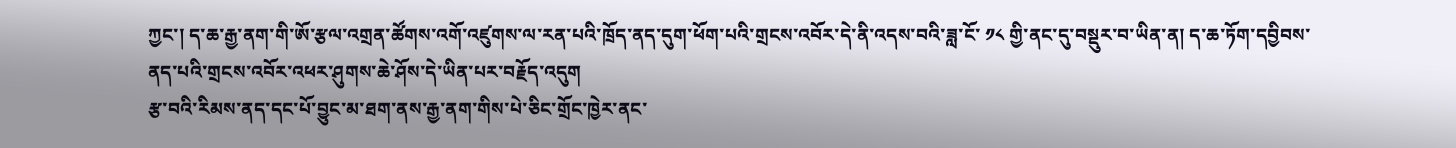ཀྱང་། ད་ཆ་རྒྱ་ནག་གི་ཨོ་རྩལ་འགྲན་ཚོགས་འགོ་འཛུགས་ལ་རན་པའི་ཁྲོད་ནད་དུག་ཕོག་པའི་གྲངས་འབོར་དེ་ནི་འདས་བའི་ཟླ་ངོ་ ༡༨ གྱི་ནང་དུ་བསྡུར་བ་ཡིན་ན། ད་ཆ་ཏོག་དབྱིབས་ནད་པའི་གྲངས་འབོར་འཕར་ཤུགས་ཆེ་ཤོས་དེ་ཡིན་པར་བརྗོད་འདུག
རྩ་བའི་རིམས་ནད་དང་པོ་བྱུང་མ་ཐག་ནས་རྒྱ་ནག་གིས་པེ་ཅིང་གྲོང་ཁྱེར་ནང་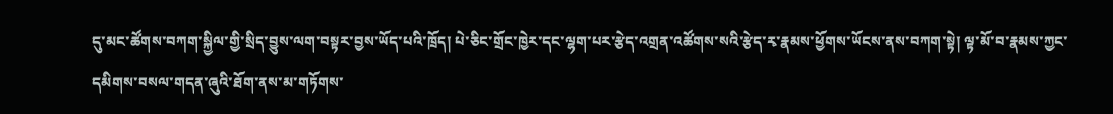དུ་མང་ཚོགས་བཀག་སྐྱིལ་གྱི་སྲིད་བྱུས་ལག་བསྟར་བྱས་ཡོད་པའི་ཁྲོད། པེ་ཅིང་གྲོང་ཁྱེར་དང་ལྷག་པར་རྩེད་འགྲན་འཚོགས་སའི་རྩེད་རྭ་རྣམས་ཕྱོགས་ཡོངས་ནས་བཀག་སྟེ། ལྟ་མོ་བ་རྣམས་ཀྱང་དམིགས་བསལ་གདན་ཞུའི་ཐོག་ནས་མ་གཏོགས་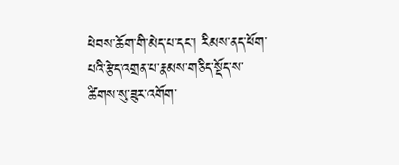ཕེབས་ཆོག་གི་མེད་པ་དང་། རིམས་ནད་ཕོག་པའི་རྩེད་འགྲན་པ་རྣམས་གཅིད་སྡོད་ས་ཚིགས་སུ་ཟུར་འགོག་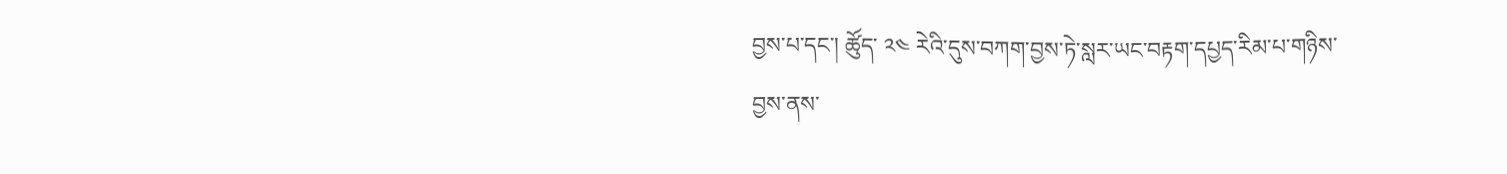བྱས་པ་དང་། ཚོུད་ ༢༤ རེའི་དུས་བཀག་བྱས་ཏེ་སླར་ཡང་བརྟག་དཔྱད་རིམ་པ་གཉིས་བྱས་ནས་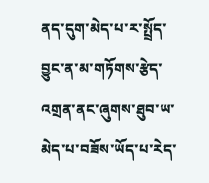ནད་དུག་མེད་པ་ར་སྤྲོད་བྱུང་ན་མ་གཏོགས་རྩེད་འགྲན་ནང་ཞུགས་ཐུབ་ཡ་མེད་པ་བཟོས་ཡོད་པ་རེད་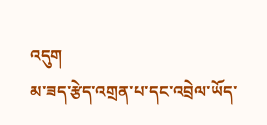འདུག
མ་ཟད་རྩེད་འགྲན་པ་དང་འབྲེལ་ཡོད་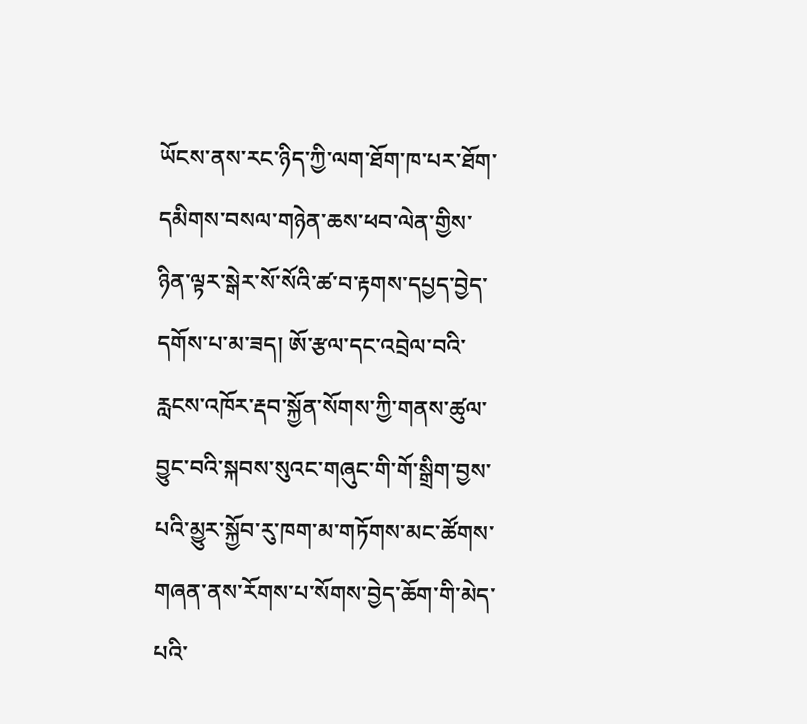ཡོངས་ནས་རང་ཉིད་ཀྱི་ལག་ཐོག་ཁ་པར་ཐོག་དམིགས་བསལ་གཉེན་ཆས་ཕབ་ལེན་གྱིས་ཉིན་ལྟར་སྒེར་སོ་སོའི་ཚ་བ་རྟགས་དཔྱད་བྱེད་དགོས་པ་མ་ཟད། ཨོ་རྩལ་དང་འབྲེལ་བའི་རླངས་འཁོར་རྡབ་སྐྱོན་སོགས་ཀྱི་གནས་ཚུལ་བྱུང་བའི་སྐབས་སུའང་གཞུང་གི་གོ་སྒྲིག་བྱས་པའི་མྱུར་སྐྱོབ་རུ་ཁག་མ་གཏོགས་མང་ཚོགས་གཞན་ནས་རོགས་པ་སོགས་བྱེད་ཆོག་གི་མེད་པའི་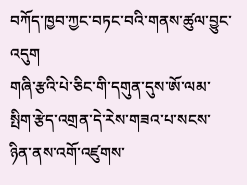བཀོད་ཁྱབ་ཀྱང་བཏང་བའི་གནས་ཚུལ་བྱུང་འདུག
གཞི་རྩའི་པེ་ཅིང་གི་དགུན་དུས་ཨོ་ལམ་སྤིག་རྩེད་འགྲན་དེ་རེས་གཟའ་པ་སངས་ཉིན་ནས་འགོ་འཛུགས་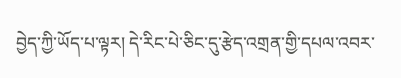བྱེད་ཀྱི་ཡོད་པ་ལྟར། དེ་རིང་པེ་ཅིང་དུ་རྩེད་འགྲན་གྱི་དཔལ་འབར་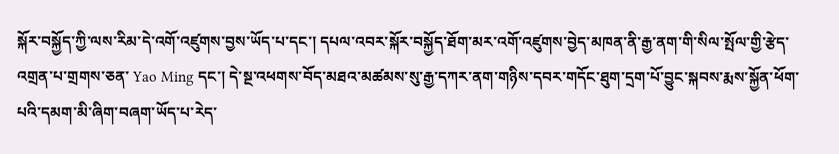སྐོར་བསྐྱོད་ཀྱི་ལས་རིམ་དེ་འགོ་འཛུགས་བྱས་ཡོད་པ་དང་། དཔལ་འབར་སྐོར་བསྐྱོད་ཐོག་མར་འགོ་འཛུགས་བྱེད་མཁན་ནི་རྒྱ་ནག་གི་སིལ་སྤོལ་གྱི་རྩེད་འགྲན་པ་གྲགས་ཅན་ Yao Ming དང་། དེ་སྔ་འཕགས་བོད་མཐའ་མཚམས་སུ་རྒྱ་དཀར་ནག་གཉིས་དབར་གདོང་ཐུག་དྲག་པོ་བྱུང་སྐབས་རྨས་སྐྱོན་ཕོག་པའི་དམག་མི་ཞིག་བཞག་ཡོད་པ་རེད་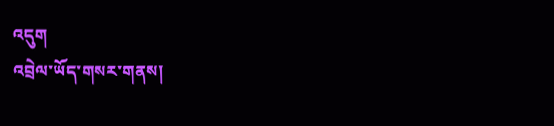འདུག
འབྲེལ་ཡོད་གསར་གནས།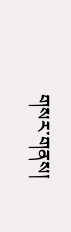གསར་གནས།